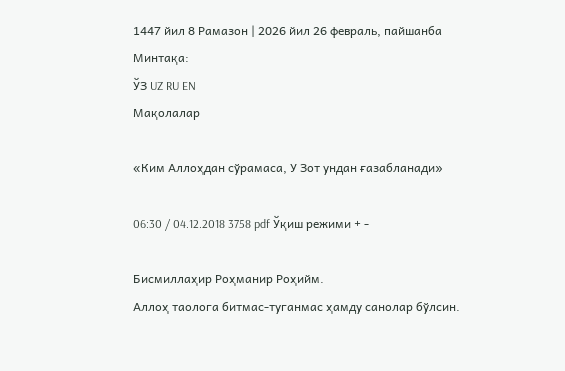1447 йил 8 Рамазон | 2026 йил 26 февраль, пайшанба
Минтақа:
ЎЗ UZ RU EN
Мақолалар

«Ким Аллоҳдан сўрамаса, У Зот ундан ғазабланади»

06:30 / 04.12.2018 3758 pdf Ўқиш режими + -

Бисмиллаҳир Роҳманир Роҳийм.
Аллоҳ таолога битмас-туганмас ҳамду санолар бўлсин.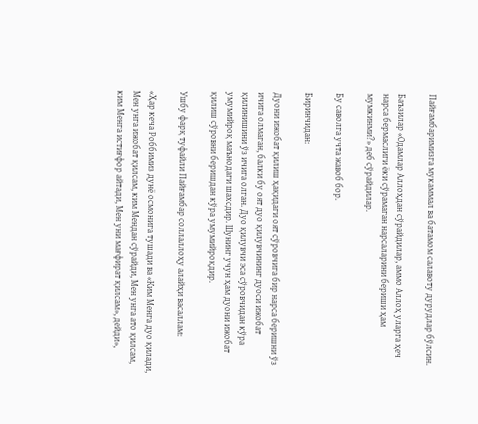Пайғамбаримизга мукаммал ва батамом салавоту дурудлар бўлсин.

Баъзилар «Одамлар Аллоҳдан сўрайдилар, аммо Аллоҳ уларга ҳеч нарса бермаслиги ёки сўрамаган нарсаларини бериши ҳам мумкинми?» деб сўрайдилар.

Бу саволга учта жавоб бор.

Биринчидан:

Дуони ижобат қилиш ҳақидаги оят сўровчига бир нарса беришни ўз ичига олмаган, балки бу оят дуо қилувчининг дуоси ижобат қилинишини ўз ичига олган. Дуо қилувчи эса сўровчидан кўра умумийроқ маънодаги шахсдир. Шунинг учун ҳам дуони ижобат қилиш сўровни беришдан кўра умумийроқдир.

Ушбу фарқ туфайли Пайғамбар соллаллоҳу алайҳи васаллам:

«Ҳар кеча Роббимиз дунё осмонига тушади ва «Ким Менга дуо қилади, Мен унга ижобат қилсам, ким Мендан сўрайди, Мен унга ато қилсам, ким Менга истиғфор айтади, Мен уни мағфират қилсам», дейди»,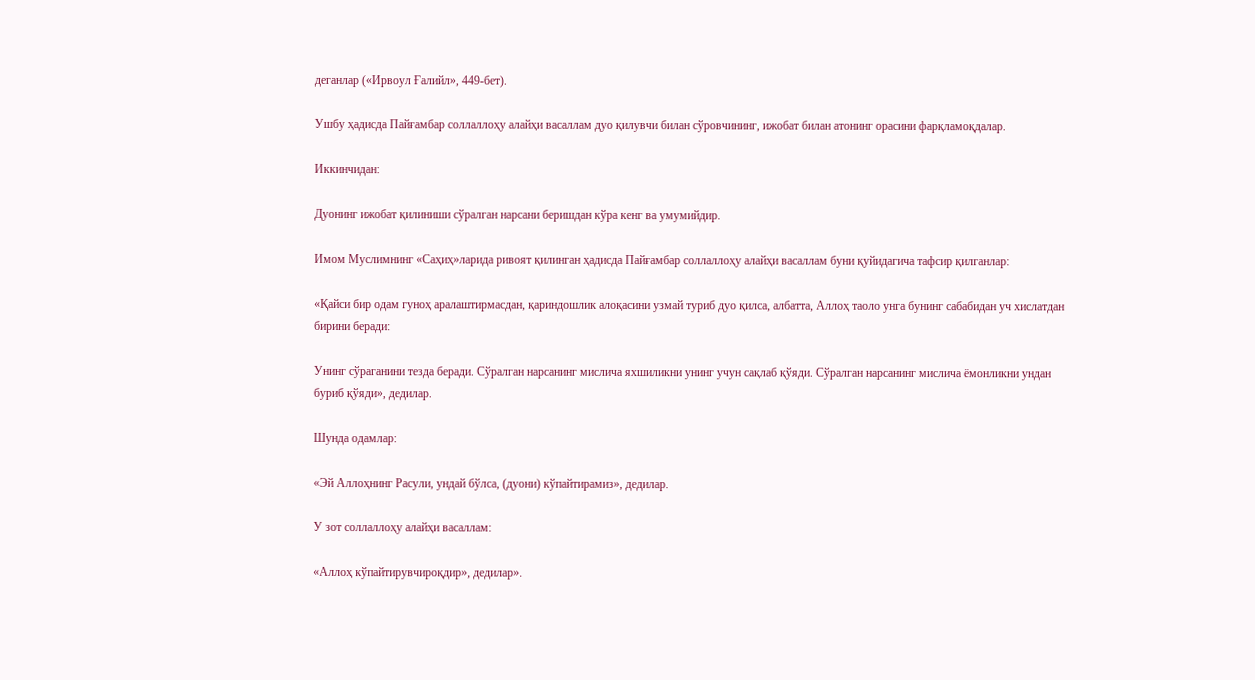деганлар («Ирвоул Ғалийл», 449-бет).

Ушбу ҳадисда Пайғамбар соллаллоҳу алайҳи васаллам дуо қилувчи билан сўровчининг, ижобат билан атонинг орасини фарқламоқдалар.

Иккинчидан:

Дуонинг ижобат қилиниши сўралган нарсани беришдан кўра кенг ва умумийдир.

Имом Муслимнинг «Саҳиҳ»ларида ривоят қилинган ҳадисда Пайғамбар соллаллоҳу алайҳи васаллам буни қуйидагича тафсир қилганлар:

«Қайси бир одам гуноҳ аралаштирмасдан, қариндошлик алоқасини узмай туриб дуо қилса, албатта, Аллоҳ таоло унга бунинг сабабидан уч хислатдан бирини беради:

Унинг сўраганини тезда беради. Сўралган нарсанинг мислича яхшиликни унинг учун сақлаб қўяди. Сўралган нарсанинг мислича ёмонликни ундан буриб қўяди», дедилар.

Шунда одамлар:

«Эй Аллоҳнинг Расули, ундай бўлса, (дуони) кўпайтирамиз», дедилар.

У зот соллаллоҳу алайҳи васаллам:

«Аллоҳ кўпайтирувчироқдир», дедилар».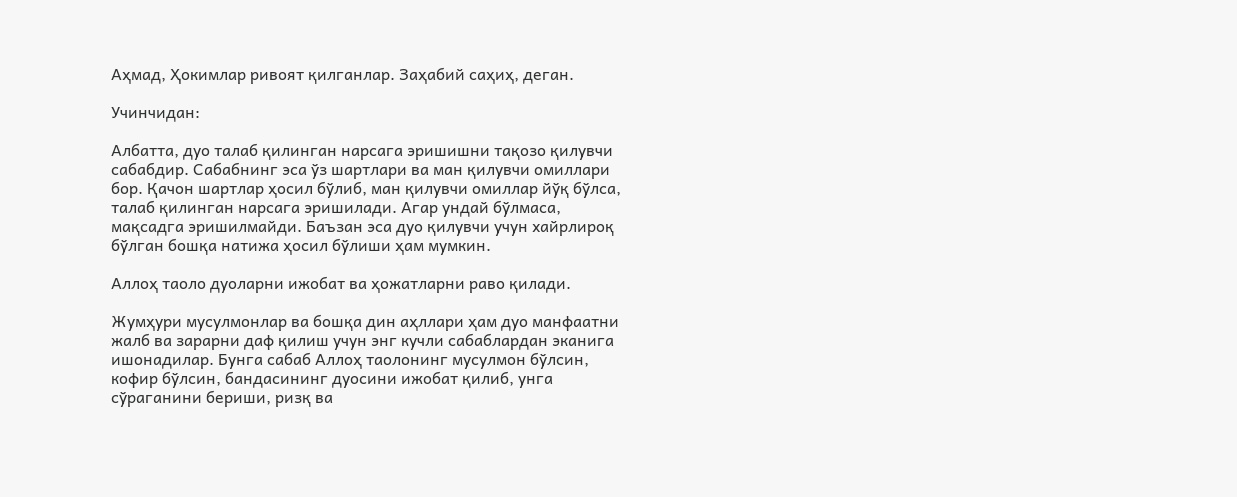Аҳмад, Ҳокимлар ривоят қилганлар. Заҳабий саҳиҳ, деган.

Учинчидан:

Албатта, дуо талаб қилинган нарсага эришишни тақозо қилувчи сабабдир. Сабабнинг эса ўз шартлари ва ман қилувчи омиллари бор. Қачон шартлар ҳосил бўлиб, ман қилувчи омиллар йўқ бўлса, талаб қилинган нарсага эришилади. Агар ундай бўлмаса, мақсадга эришилмайди. Баъзан эса дуо қилувчи учун хайрлироқ бўлган бошқа натижа ҳосил бўлиши ҳам мумкин.

Аллоҳ таоло дуоларни ижобат ва ҳожатларни раво қилади.

Жумҳури мусулмонлар ва бошқа дин аҳллари ҳам дуо манфаатни жалб ва зарарни даф қилиш учун энг кучли сабаблардан эканига ишонадилар. Бунга сабаб Аллоҳ таолонинг мусулмон бўлсин, кофир бўлсин, бандасининг дуосини ижобат қилиб, унга сўраганини бериши, ризқ ва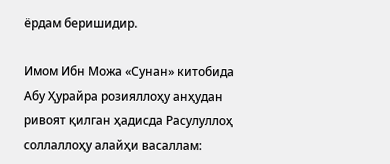ёрдам беришидир.

Имом Ибн Можа «Сунан» китобида Абу Ҳурайра розияллоҳу анҳудан ривоят қилган ҳадисда Расулуллоҳ соллаллоҳу алайҳи васаллам: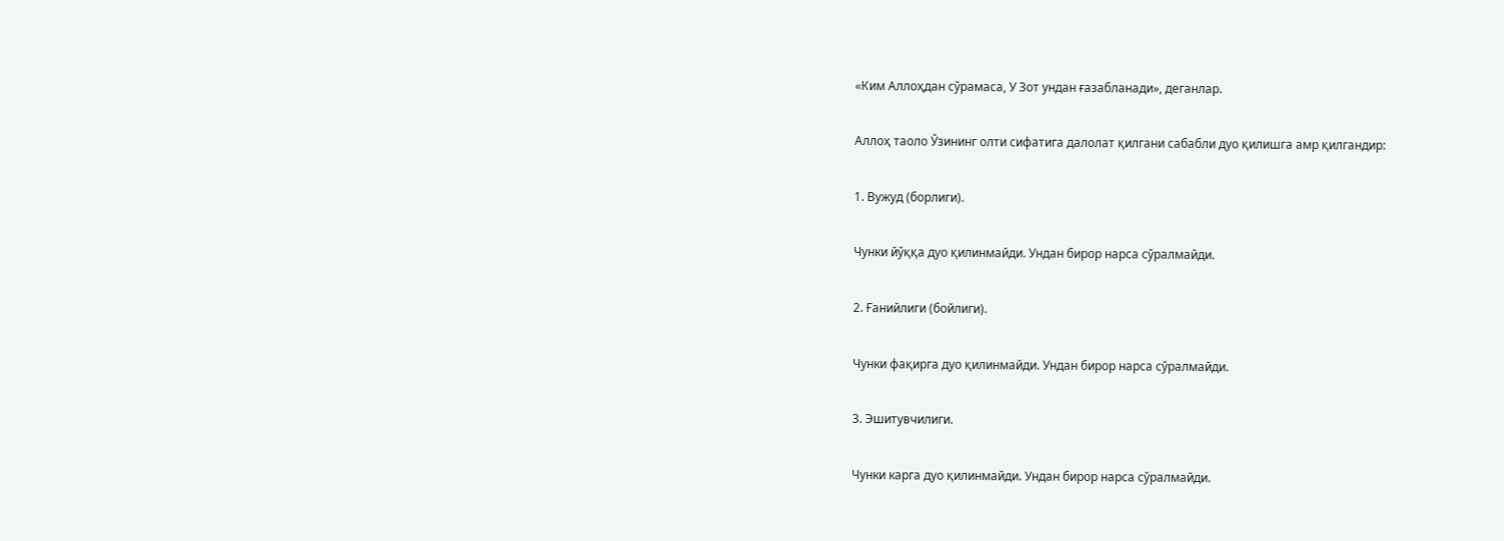«Ким Аллоҳдан сўрамаса, У Зот ундан ғазабланади», деганлар.

Аллоҳ таоло Ўзининг олти сифатига далолат қилгани сабабли дуо қилишга амр қилгандир:

1. Вужуд (борлиги).

Чунки йўққа дуо қилинмайди. Ундан бирор нарса сўралмайди.

2. Ғанийлиги (бойлиги).

Чунки фақирга дуо қилинмайди. Ундан бирор нарса сўралмайди.

3. Эшитувчилиги.

Чунки карга дуо қилинмайди. Ундан бирор нарса сўралмайди.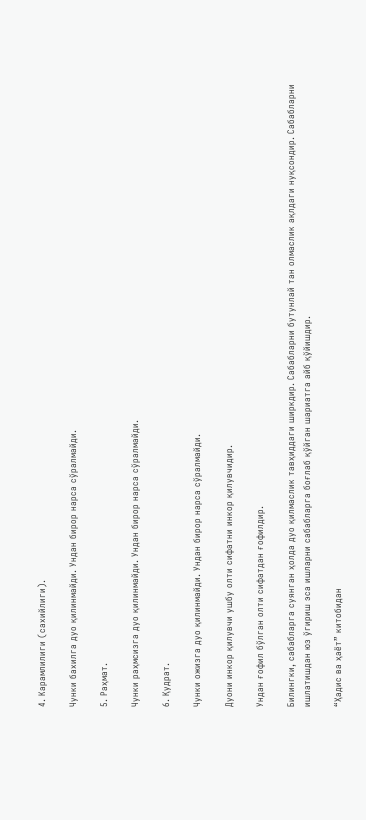4. Карамлилиги (сахийлиги).

Чунки бахилга дуо қилинмайди. Ундан бирор нарса сўралмайди.

5. Раҳмат.

Чунки раҳмсизга дуо қилинмайди. Ундан бирор нарса сўралмайди.

6. Қудрат.

Чунки ожизга дуо қилинмайди. Ундан бирор нарса сўралмайди.

Дуони инкор қилувчи ушбу олти сифатни инкор қилувчидир.

Ундан ғофил бўлган олти сифатдан ғофилдир.

Билингки, сабабларга суянган ҳолда дуо қилмаслик тавҳиддаги ширкдир. Сабабларни бутунлай тан олмаслик ақлдаги нуқсондир. Сабабларни ишлатишдан юз ўгириш эса ишларни сабабларга боғлаб қўйган шариатга айб қўйишдир.

“Ҳадис ва ҳаёт” китобидан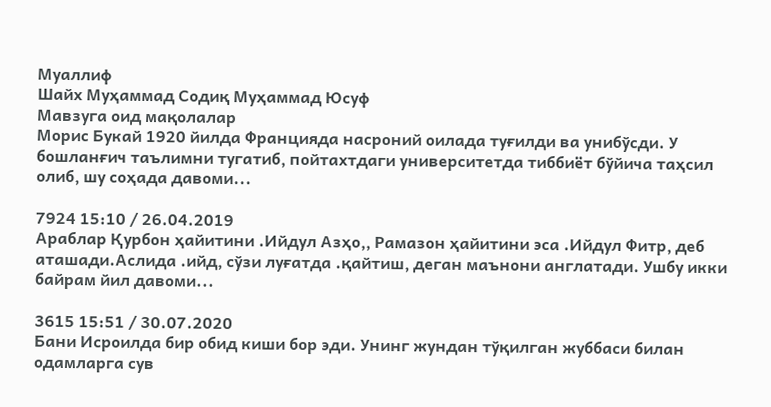Муаллиф
Шайх Муҳаммад Содиқ Муҳаммад Юсуф
Мавзуга оид мақолалар
Морис Букай 1920 йилда Францияда насроний оилада туғилди ва унибўсди. У бошланғич таълимни тугатиб, пойтахтдаги университетда тиббиёт бўйича таҳсил олиб, шу соҳада давоми...

7924 15:10 / 26.04.2019
Араблар Қурбон ҳайитини .Ийдул Азҳо,, Рамазон ҳайитини эса .Ийдул Фитр, деб аташади.Аслида .ийд, сўзи луғатда .қайтиш, деган маънони англатади. Ушбу икки байрам йил давоми...

3615 15:51 / 30.07.2020
Бани Исроилда бир обид киши бор эди. Унинг жундан тўқилган жуббаси билан одамларга сув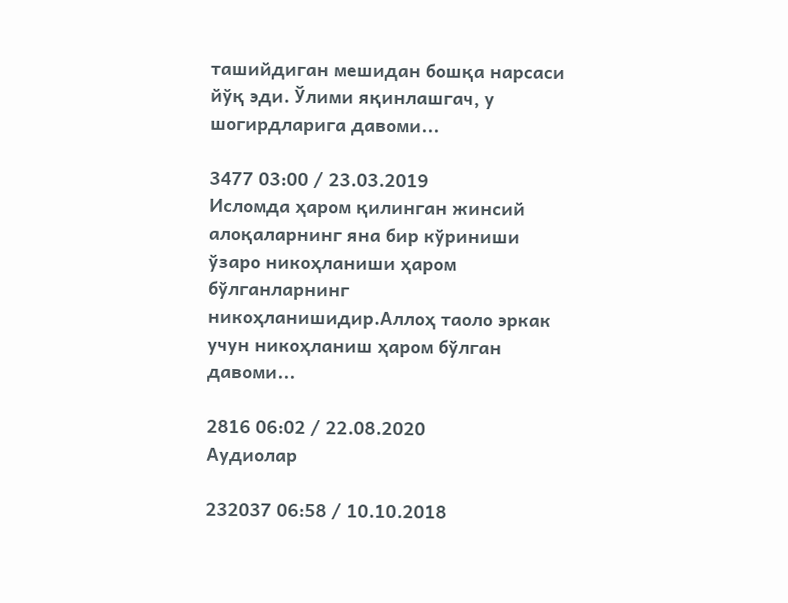ташийдиган мешидан бошқа нарсаси йўқ эди. Ўлими яқинлашгач, у шогирдларига давоми...

3477 03:00 / 23.03.2019
Исломда ҳаром қилинган жинсий алоқаларнинг яна бир кўриниши ўзаро никоҳланиши ҳаром бўлганларнинг никоҳланишидир.Аллоҳ таоло эркак учун никоҳланиш ҳаром бўлган давоми...

2816 06:02 / 22.08.2020
Аудиолар

232037 06:58 / 10.10.2018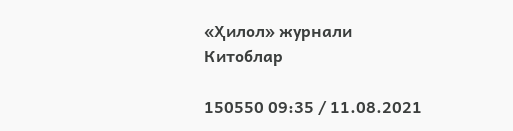«Ҳилол» журнали
Китоблар

150550 09:35 / 11.08.2021